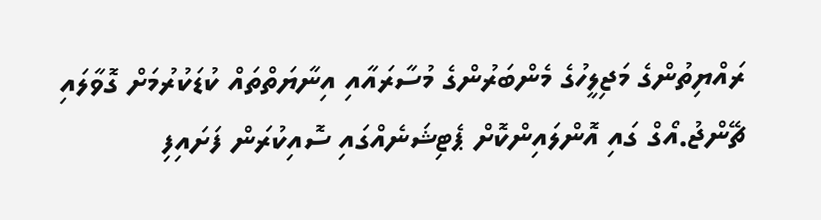ރައްޔިތުންގެ މަޖިލީހުގެ މެންބަރުންގެ މުސާރައާއި އިނާޔަތްތައް ކުޑަކުރުމަށް ގޮވާލައި ޗޭންޖު.އޯގް ގައި އޮންލައިންކޮށް ޕެޓިޝަނެއްގައި ސޮއިކުރަން ފަށައިފި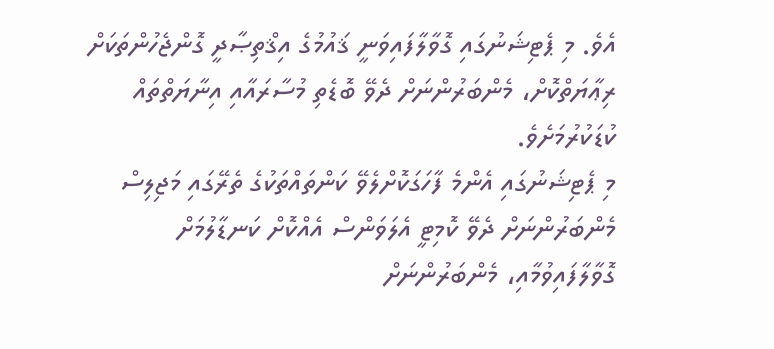އެވެ. މި ޕެޓިޝަނުގައި ގޮވާލާފައިވަނީ ޤައުމުގެ އިޤްތިޞާދީ ގޮންޖެހުންތަކަށް ރިޢާޔަތްކޮށް، މެންބަރުންނަށް ދެވޭ ބޮޑެތި މުސާރައާއި އިނާޔަތްތައް ކުޑަކުރުމަށެވެ.
މި ޕެޓިޝަނުގައި އެންމެ ފާހަގަކޮށްލެވޭ ކަންތައްތަކުގެ ތެރޭގައި މަޖިލިސް މެންބަރުންނަށް ދެވޭ ކޮމިޓީ އެލަވަންސް އެއްކޮށް ކަނޑާލުމަށް ގޮވާލާފައިވުމާއި، މެންބަރުންނަށް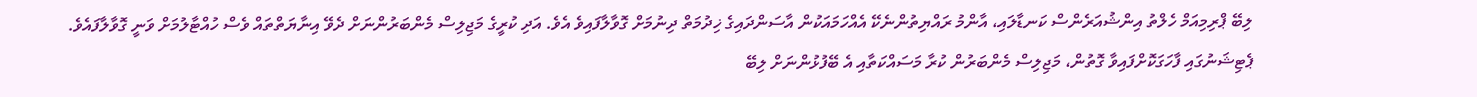ލިބޭ ޕްރިމިއަމް ހެލްތު އިންޝުއަރެންސް ކަނޑާލައި، އާންމު ރައްޔިތުންނެކޭ އެއްހަމައަކުން އާސަންދައިގެ ޚިދުމަތް ދިނުމަށް ގޮވާލާފައިވެ އެވެ. އަދި ކުރީގެ މަޖިލިސް މެންބަރުންނަށް ދެވޭ އިނާޔަތްތައް ވެސް ހުއްޓާލުމަށް ވަނީ ގޮވާލާފައެވެ.
ޕެޓިޝަނުގައި ފާހަގަކޮށްފައިވާ ގޮތުން، މަޖިލިސް މެންބަރުން ކުރާ މަސައްކަތާއި އެ ބޭފުޅުންނަށް ލިބޭ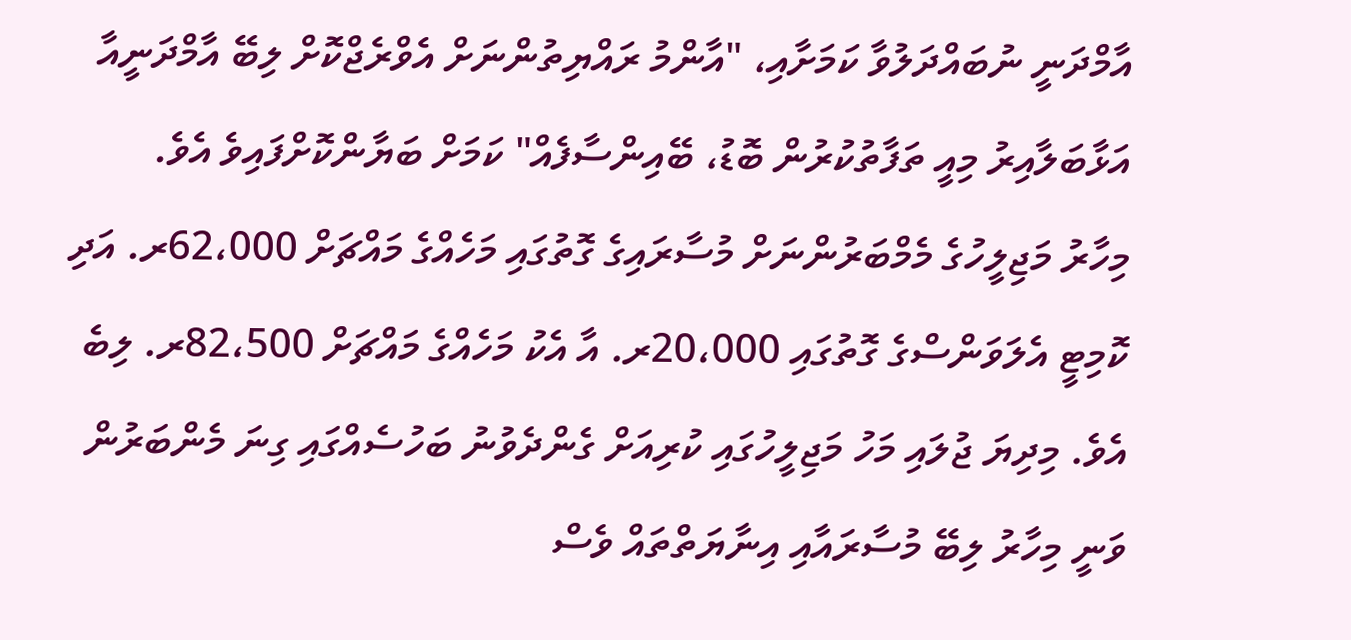އާމްދަނީ ނުބައްދަލުވާ ކަމަށާއި، "އާންމު ރައްޔިތުންނަށް އެވްރެޖްކޮށް ލިބޭ އާމްދަނީއާ އަޅާބަލާއިރު މިއީ ތަފާތުކުރުން ބޮޑު، ބޭއިންސާފެއް" ކަމަށް ބަޔާންކޮށްފައިވެ އެވެ.
މިހާރު މަޖިލީހުގެ މެމްބަރުންނަށް މުސާރައިގެ ގޮތުގައި މަހެއްގެ މައްޗަށް 62،000ރ. އަދި ކޮމިޓީ އެލަވަންސްގެ ގޮތުގައި 20،000ރ. އާ އެކު މަހެއްގެ މައްޗަށް 82،500ރ. ލިބެ އެވެ. މިދިޔަ ޖުލައި މަހު މަޖިލީހުގައި ކުރިއަށް ގެންދެވުނު ބަހުސެއްގައި ގިނަ މެންބަރުން ވަނީ މިހާރު ލިބޭ މުސާރައާއި އިނާޔަތްތައް ވެސް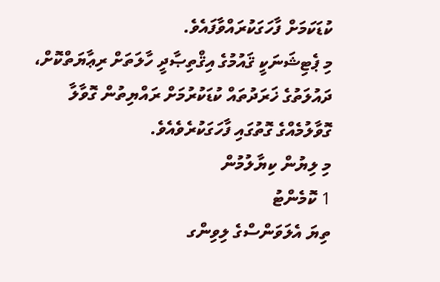ކުޑަކަމަށް ފާހަގަކުރައްވާފައެވެ.
މި ޕެޓިޝަނަކީ ޤައުމުގެ އިޤްތިޞާދީ ހާލަތަށް ރިޢާޔަތްކޮށް، ދައުލަތުގެ ޚަރަދުތައް ކުޑަކުރުމަށް ރައްޔިތުން ގޮވާލާ ގޮވާލުމެއްގެ ގޮތުގައި ފާހަގަކުރެވެއެވެ.
މި ލިޔުން ކިޔާލުމުން
1 ކޮމެންޓު
ތިޔަ އެލަވަންސްގެ ލިވިންގ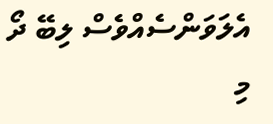އެލަވަންސެއްވެސް ލިބޭ ދޯ
މި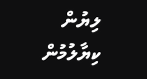ލިޔުން ކިޔާލުމުން